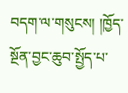བདག་ལ་གསུངས། །ཁྱོད་སྔོན་བྱང་ཆུབ་སྤྱོད་པ་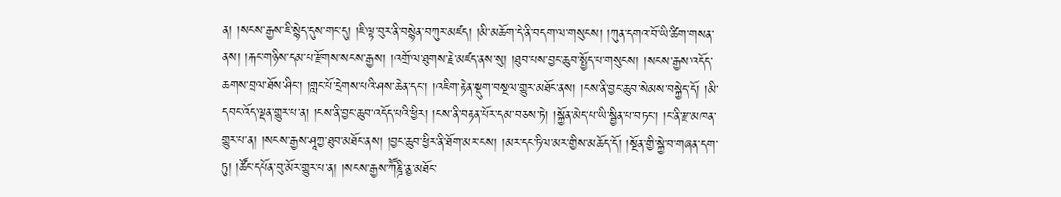ན། །སངས་རྒྱས་ཇི་སྙེད་དུས་གང་དུ། །ཇི་ལྟ་བུར་ནི་བསྙེན་བཀུར་མཛད། །མི་མཆོག་དེ་ནི་བདག་ལ་གསུངས། །ཀུན་དགའ་བོ་ཡི་ཚིག་གསན་ནས། །རྐང་གཉིས་དམ་པ་རྫོགས་སངས་རྒྱས། །འགྲོ་ལ་ཐུགས་རྗེ་མཛད་ནས་སུ། །ཐུབ་པས་བྱང་ཆུབ་སྤྱོད་པ་གསུངས། །སངས་རྒྱས་འདོད་ཆགས་བྲལ་ཐོས་ཤིང་། །གླང་པོ་དྲེགས་པའི་ཤས་ཆེན་དང་། །འཇིག་རྟེན་སྡུག་བསྔལ་གྱུར་མཐོང་ནས། །ངས་ནི་བྱང་ཆུབ་སེམས་བསྐྱེད་དོ། །མི་དབང་འོད་ལྡན་གྱུར་པ་ན། །ངས་ནི་བྱང་ཆུབ་འདོད་པའི་ཕྱིར། །ངས་ནི་བརྟན་པོར་དམ་བཅས་ཏེ། །སྐྱོན་མེད་པ་ཡི་སྦྱིན་པ་བཏང་། །ང་ནི་རྫ་མཁན་གྱུར་པ་ན། །སངས་རྒྱས་ཤཱཀྱ་ཐུབ་མཐོང་ནས། །བྱང་ཆུབ་ཕྱིར་ནི་ཐོག་མར་ངས། །མར་དང་ཏིལ་མར་གྱིས་མཆོད་དོ། །སྔོན་གྱི་སྐྱེ་བ་གཞན་དག་ཏུ། །ཚོང་དཔོན་བུ་མོར་གྱུར་པ་ན། །སངས་རྒྱས་ཀཽཎྜི་ནྱ་མཐོང་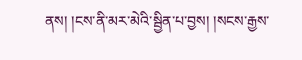ནས། །ངས་ནི་མར་མེའི་སྦྱིན་པ་བྱས། །སངས་རྒྱས་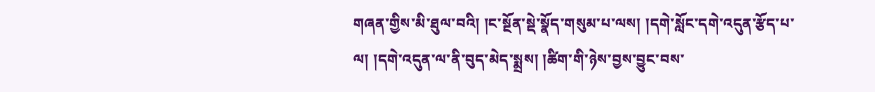གཞན་གྱིས་མི་ཐུལ་བའི། །ང་སྔོན་སྡེ་སྣོད་གསུམ་པ་ལས། །དགེ་སློང་དགེ་འདུན་རྩོད་པ་ལ། །དགེ་འདུན་ལ་ནི་བུད་མེད་སྨྲས། །ཚིག་གི་ཉེས་བྱས་བྱུང་བས་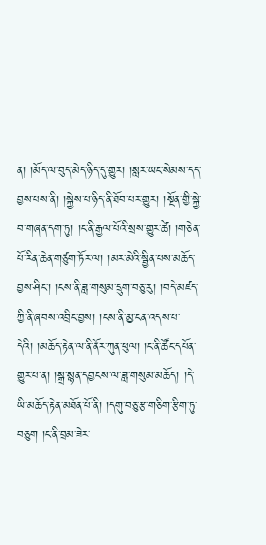ན། །མོད་ལ་བུད་མེད་ཉིད་དུ་གྱུར། །སླར་ཡང་སེམས་དད་བྱས་པས་ནི། །སྐྱེས་པ་ཉིད་ནི་ཐོབ་པར་གྱུར། །སྔོན་གྱི་སྐྱེ་བ་གཞན་དག་ཏུ། །ང་ནི་རྒྱལ་པོའི་སྲས་གྱུར་ཚེ། །གཅེན་པོ་རིན་ཆེན་གཙུག་ཏོར་ལ། །མར་མེའི་སྦྱིན་པས་མཆོད་བྱས་ཤིང་། །ངས་ནི་ཟླ་གསུམ་དྲུག་བཅུ་རུ། །བདེ་མཛད་ཀྱི་ནི་ཞབས་འབྲིང་བྱས། །ངས་ནི་མྱ་ངན་འདས་པ་དེའི། །མཆོད་རྟེན་ལ་ནི་ནོར་ཀུན་ཕུལ། །ང་ནི་ཚོང་དཔོན་གྱུར་པ་ན། །སྒྲ་སྙན་དབྱངས་ལ་ཟླ་གསུམ་མཆོད། །དེ་ཡི་མཆོད་རྟེན་མཐོན་པོ་ནི། །དགུ་བཅུ་རྩ་གཅིག་རྩིག་ཏུ་བཅུག །ང་ནི་བྲམ་ཟེར་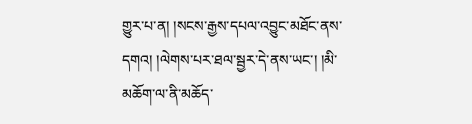གྱུར་པ་ན། །སངས་རྒྱས་དཔལ་འབྱུང་མཐོང་ནས་དགའ། །ལེགས་པར་ཐལ་སྦྱར་དེ་ནས་ཡང་། །མི་མཆོག་ལ་ནི་མཆོད་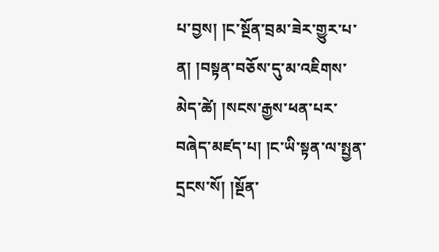པ་བྱས། །ང་སྔོན་བྲམ་ཟེར་གྱུར་པ་ན། །བསྟན་བཅོས་དུ་མ་འཇིགས་མེད་ཚེ། །སངས་རྒྱས་ཕན་པར་བཞེད་མཛད་པ། །ང་ཡི་སྟན་ལ་སྤྱན་དྲངས་སོ། །སྔོན་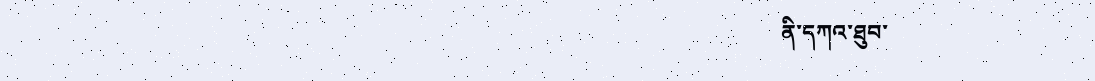ནི་དཀའ་ཐུབ་